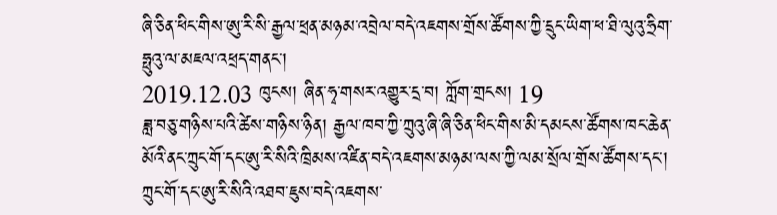ཞི་ཅིན་ཕིང་གིས་ཨུ་རི་སི་རྒྱལ་ཕྲན་མཉམ་འབྲེལ་བདེ་འཇགས་གྲོས་ཚོགས་ཀྱི་དྲུང་ཡིག་ཕ་ཐི་ལུའུ་ཧྲིག་ཧྥུའུ་ལ་མཇལ་འཕྲད་གནང་།
2019.12.03 ཁུངས། ཞིན་ཧྭ་གསར་འགྱུར་དྲ་བ། ཀློག་གྲངས། 19
ཟླ་བཅུ་གཉིས་པའི་ཚེས་གཉིས་ཉིན། རྒྱལ་ཁབ་ཀྱི་ཀྲུའུ་ཞི་ཞི་ཅིན་ཕིང་གིས་མི་དམངས་ཚོགས་ཁང་ཆེན་མོའི་ནང་ཀྲུང་གོ་དང་ཨུ་རི་སིའི་ཁྲིམས་འཛིན་བདེ་འཇགས་མཉམ་ལས་ཀྱི་ལམ་སྲོལ་གྲོས་ཚོགས་དང་། ཀྲུང་གོ་དང་ཨུ་རི་སིའི་འཐབ་ཇུས་བདེ་འཇགས་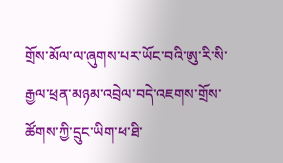གྲོས་མོལ་ལ་ཞུགས་པར་ཡོང་བའི་ཨུ་རི་སི་རྒྱལ་ཕྲན་མཉམ་འབྲེལ་བདེ་འཇགས་གྲོས་ཚོགས་ཀྱི་དྲུང་ཡིག་ཕ་ཐི་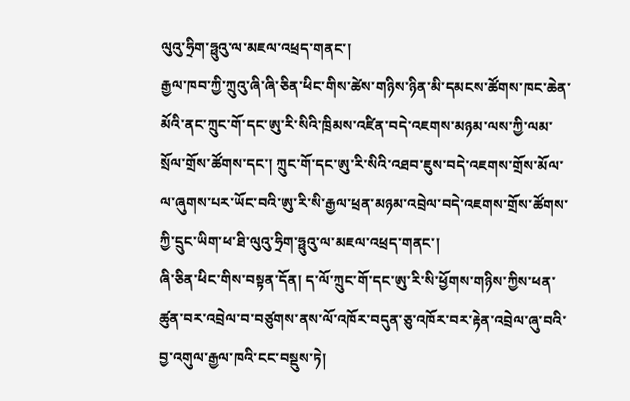ལུའུ་ཧྲིག་ཧྥུའུ་ལ་མཇལ་འཕྲད་གནང་།
རྒྱལ་ཁབ་ཀྱི་ཀྲུའུ་ཞི་ཞི་ཅིན་ཕིང་གིས་ཚེས་གཉིས་ཉིན་མི་དམངས་ཚོགས་ཁང་ཆེན་མོའི་ནང་ཀྲུང་གོ་དང་ཨུ་རི་སིའི་ཁྲིམས་འཛིན་བདེ་འཇགས་མཉམ་ལས་ཀྱི་ལམ་སྲོལ་གྲོས་ཚོགས་དང་། ཀྲུང་གོ་དང་ཨུ་རི་སིའི་འཐབ་ཇུས་བདེ་འཇགས་གྲོས་མོལ་ལ་ཞུགས་པར་ཡོང་བའི་ཨུ་རི་སི་རྒྱལ་ཕྲན་མཉམ་འབྲེལ་བདེ་འཇགས་གྲོས་ཚོགས་ཀྱི་དྲུང་ཡིག་ཕ་ཐི་ལུའུ་ཧྲིག་ཧྥུའུ་ལ་མཇལ་འཕྲད་གནང་།
ཞི་ཅིན་ཕིང་གིས་བསྟན་དོན། ད་ལོ་ཀྲུང་གོ་དང་ཨུ་རི་སི་ཕྱོགས་གཉིས་ཀྱིས་ཕན་ཚུན་བར་འབྲེལ་བ་བཙུགས་ནས་ལོ་འཁོར་བདུན་ཅུ་འཁོར་བར་རྟེན་འབྲེལ་ཞུ་བའི་བྱ་འགུལ་རྒྱལ་ཁའི་ངང་བསྡུས་ཏེ།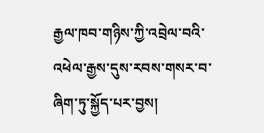རྒྱལ་ཁབ་གཉིས་ཀྱི་འབྲེལ་བའི་འཕེལ་རྒྱས་དུས་རབས་གསར་བ་ཞིག་ཏུ་སྐྱོད་པར་བྱས།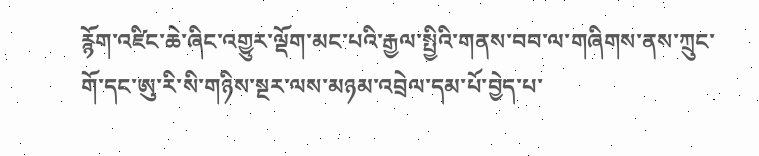རྙོག་འཛིང་ཆེ་ཞིང་འགྱུར་ལྡོག་མང་པའི་རྒྱལ་སྤྱིའི་གནས་བབ་ལ་གཞིགས་ནས་ཀྲུང་གོ་དང་ཨུ་རི་སི་གཉིས་སྔར་ལས་མཉམ་འབྲེལ་དམ་པོ་བྱེད་པ་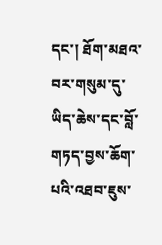དང་། ཐོག་མཐའ་བར་གསུམ་དུ་ཡིད་ཆེས་དང་བློ་གཏད་བྱས་ཆོག་པའི་འཐབ་ཇུས་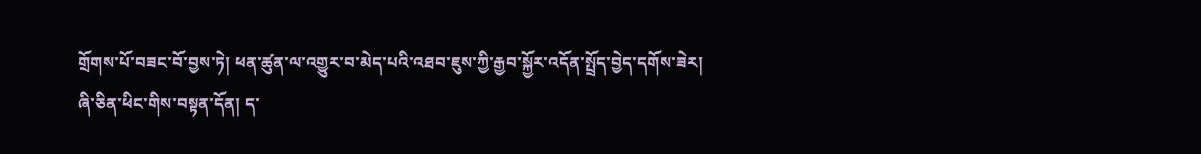གྲོགས་པོ་བཟང་བོ་བྱས་ཏེ། ཕན་ཚུན་ལ་འགྱུར་བ་མེད་པའི་འཐབ་ཇུས་ཀྱི་རྒྱབ་སྐྱོར་འདོན་སྤྲོད་བྱེད་དགོས་ཟེར།
ཞི་ཅིན་ཕིང་གིས་བསྟན་དོན། ད་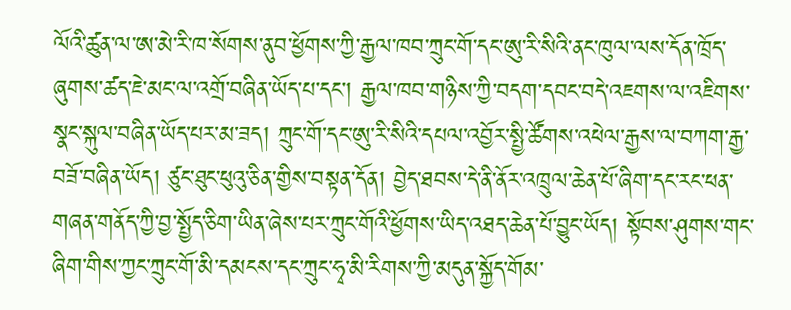ལོའི་ཚུན་ལ་ཨ་མེ་རི་ཁ་སོགས་ནུབ་ཕྱོགས་ཀྱི་རྒྱལ་ཁབ་ཀྲུང་གོ་དང་ཨུ་རི་སིའི་ནང་ཁུལ་ལས་དོན་ཁྲོད་ཞུགས་ཚད་ཇེ་མང་ལ་འགྲོ་བཞིན་ཡོད་པ་དང་། རྒྱལ་ཁབ་གཉིས་ཀྱི་བདག་དབང་བདེ་འཇགས་ལ་འཇིགས་སྣང་སྐུལ་བཞིན་ཡོད་པར་མ་ཟད། ཀྲུང་གོ་དང་ཨུ་རི་སིའི་དཔལ་འབྱོར་སྤྱི་ཚོགས་འཕེལ་རྒྱས་ལ་བཀག་རྒྱ་བཟོ་བཞིན་ཡོད། ཙུང་ཐུང་ཕུའུ་ཅིན་གྱིས་བསྟན་དོན། བྱེད་ཐབས་དེ་ནི་ནོར་འཁྲུལ་ཆེན་པོ་ཞིག་དང་རང་ཕན་གཞན་གནོད་ཀྱི་བྱ་སྤྱོད་ཅིག་ཡིན་ཞེས་པར་ཀྲུང་གོའི་ཕྱོགས་ཡིད་འཐད་ཆེན་པོ་བྱུང་ཡོད། སྟོབས་ཤུགས་གང་ཞིག་གིས་ཀྱང་ཀྲུང་གོ་མི་དམངས་དང་ཀྲུང་ཧྭ་མི་རིགས་ཀྱི་མདུན་སྐྱོད་གོམ་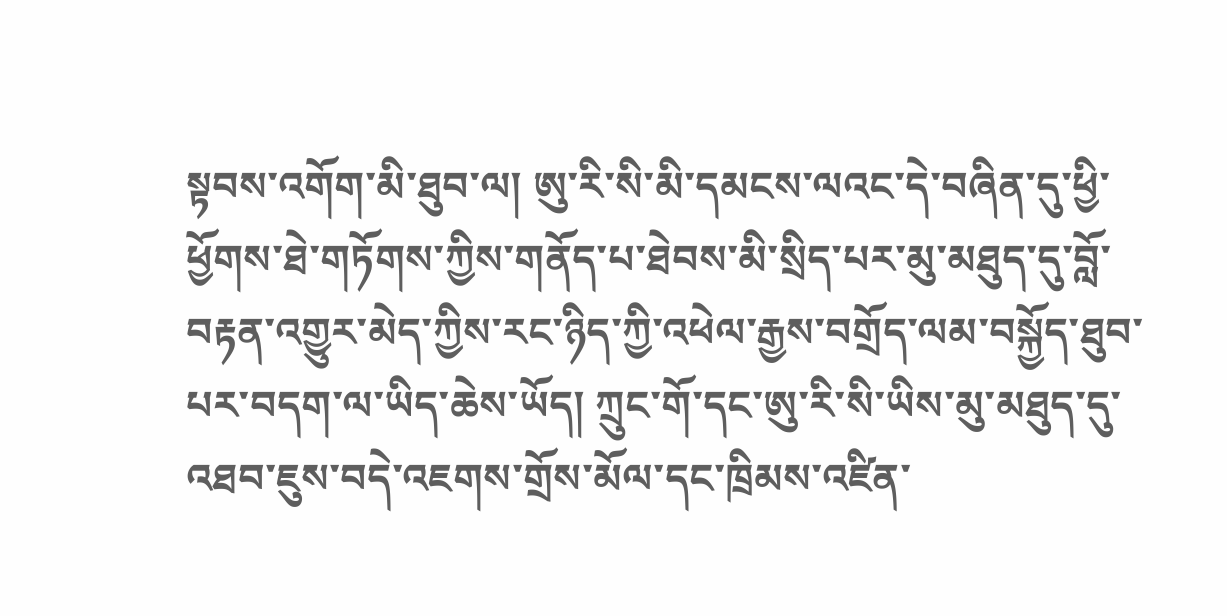སྟབས་འགོག་མི་ཐུབ་ལ། ཨུ་རི་སི་མི་དམངས་ལའང་དེ་བཞིན་དུ་ཕྱི་ཕྱོགས་ཐེ་གཏོགས་ཀྱིས་གནོད་པ་ཐེབས་མི་སྲིད་པར་མུ་མཐུད་དུ་བློ་བརྟན་འགྱུར་མེད་ཀྱིས་རང་ཉིད་ཀྱི་འཕེལ་རྒྱས་བགྲོད་ལམ་བསྐྱོད་ཐུབ་པར་བདག་ལ་ཡིད་ཆེས་ཡོད། ཀྲུང་གོ་དང་ཨུ་རི་སི་ཡིས་མུ་མཐུད་དུ་འཐབ་ཇུས་བདེ་འཇགས་གྲོས་མོལ་དང་ཁྲིམས་འཛིན་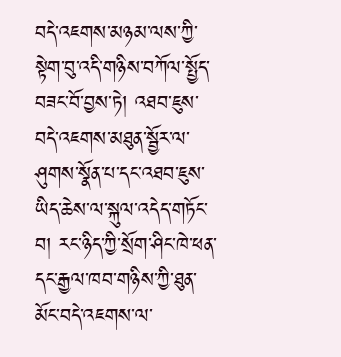བདེ་འཇགས་མཉམ་ལས་ཀྱི་སྟེག་བུ་འདི་གཉིས་བཀོལ་སྤྱོད་བཟང་བོ་བྱས་ཏེ། འཐབ་ཇུས་བདེ་འཇགས་མཐུན་སྦྱོར་ལ་ཤུགས་སྣོན་པ་དང་འཐབ་ཇུས་ཡིད་ཆེས་ལ་སྐུལ་འདེད་གཏོང་བ། རང་ཉིད་ཀྱི་སྲོག་ཤིང་ཁེ་ཕན་དང་རྒྱལ་ཁབ་གཉིས་ཀྱི་ཐུན་མོང་བདེ་འཇགས་ལ་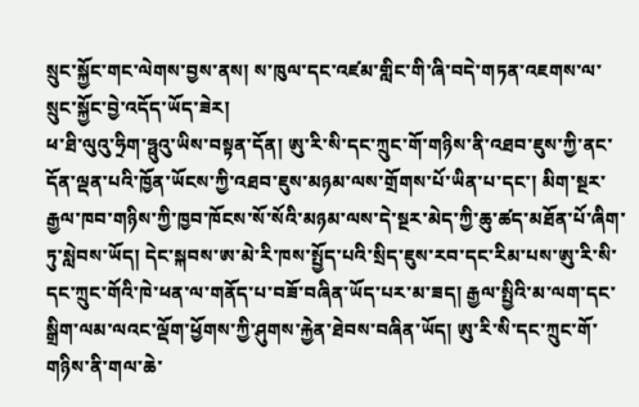སྲུང་སྐྱོང་གང་ལེགས་བྱས་ནས། ས་ཁུལ་དང་འཛམ་གླིང་གི་ཞི་བདེ་གཏན་འཇགས་ལ་སྲུང་སྐྱོང་བྱེ་འདོད་ཡོད་ཟེར།
ཕ་ཐི་ལུའུ་ཧྲིག་ཧྥུའུ་ཡིས་བསྟན་དོན། ཨུ་རི་སི་དང་ཀྲུང་གོ་གཉིས་ནི་འཐབ་ཇུས་ཀྱི་ནང་དོན་ལྡན་པའི་ཁྱོན་ཡོངས་ཀྱི་འཐབ་ཇུས་མཉམ་ལས་གྲོགས་པོ་ཡིན་པ་དང་། མིག་སྔར་རྒྱལ་ཁབ་གཉིས་ཀྱི་ཁྱབ་ཁོངས་སོ་སོའི་མཉམ་ལས་དེ་སྔར་མེད་ཀྱི་ཆུ་ཚད་མཐོན་པོ་ཞིག་ཏུ་སླེབས་ཡོད། དེང་སྐབས་ཨ་མེ་རི་ཁས་སྤྱོད་པའི་སྲིད་ཇུས་རབ་དང་རིམ་པས་ཨུ་རི་སི་དང་ཀྲུང་གོའི་ཁེ་ཕན་ལ་གནོད་པ་བཟོ་བཞིན་ཡོད་པར་མ་ཟད། རྒྱལ་སྤྱིའི་མ་ལག་དང་སྒྲིག་ལམ་ལའང་ལྡོག་ཕྱོགས་ཀྱི་ཤུགས་རྐྱེན་ཐེབས་བཞིན་ཡོད། ཨུ་རི་སི་དང་ཀྲུང་གོ་གཉིས་ནི་གལ་ཆེ་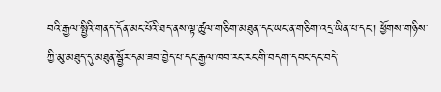བའི་རྒྱལ་སྤྱིའི་གནད་དོན་མང་པོའི་ཐད་ནས་ལྟ་ཚུལ་གཅིག་མཐུན་དང་ཡང་ན་གཅིག་འདྲ་ཡིན་པ་དང་། ཕྱོགས་གཉིས་ཀྱི་མུ་མཐུད་དུ་མཐུན་སྦྱོར་དམ་ཟབ་བྱེད་པ་དང་རྒྱལ་ཁབ་རང་རང་གི་བདག་དབང་དང་བདེ་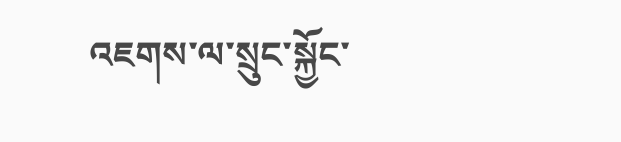འཇགས་ལ་སྲུང་སྐྱོང་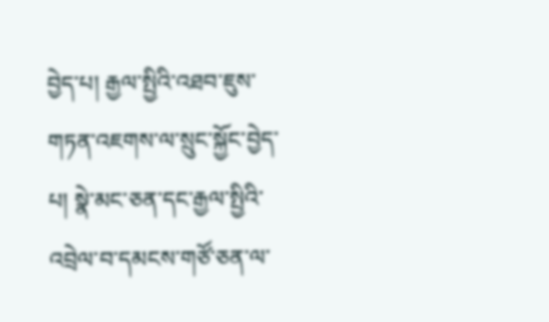བྱེད་པ། རྒྱལ་སྤྱིའི་འཐབ་ཇུས་གཏན་འཇགས་ལ་སྲུང་སྐྱོང་བྱེད་པ། སྣེ་མང་ཅན་དང་རྒྱལ་སྤྱིའི་འབྲེལ་བ་དམངས་གཙོ་ཅན་ལ་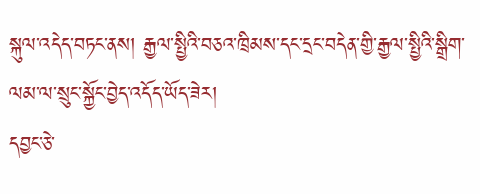སྐུལ་འདེད་བཏང་ནས། རྒྱལ་སྤྱིའི་བཅའ་ཁྲིམས་དང་དྲང་བདེན་གྱི་རྒྱལ་སྤྱིའི་སྒྲིག་ལམ་ལ་སྲུང་སྐྱོང་བྱེད་འདོད་ཡོད་ཟེར།
དབྱང་ཅེ་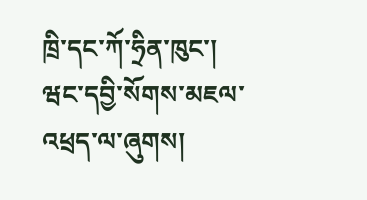ཁྲི་དང་ཀོ་ཧྲིན་ཁུང་། ཝང་དབྱི་སོགས་མཇལ་འཕྲད་ལ་ཞུགས།